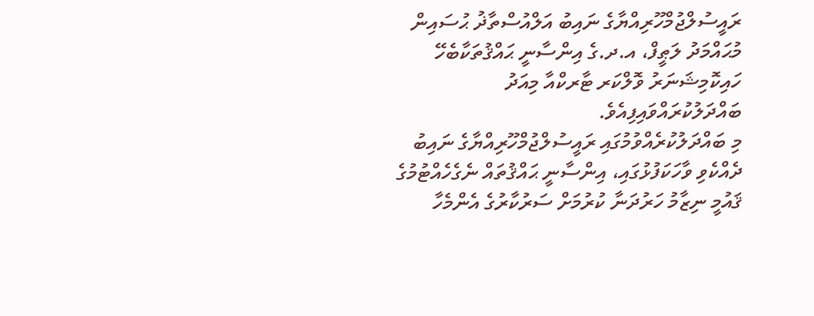ރައީސުލްޖުމްހޫރިއްޔާގެ ނައިބު އަލްއުސްތާޛު ޙުސައިން މުޙައްމަދު ލަޠީފް، އ.ދ.ގެ އިންސާނީ ޙައްޤުތަކާބެހޭ ހައިކޮމިޝަނަރު ވޮލްކަރ ޓާރކްއާ މިއަދު ބައްދަލުކުރައްވައިފިއެވެ.
މި ބައްދަލުކުރެއްވުމުގައި ރައީސުލްޖުމްހޫރިއްޔާގެ ނައިބު ދެއްކެވި ވާހަކަފުޅުގައި، އިންސާނީ ޙައްޤުތައް ނެގެހެއްޓުމުގެ ޤައުމީ ނިޒާމު ހަރުދަނާ ކުރުމަށް ސަރުކާރުގެ އެންމެހާ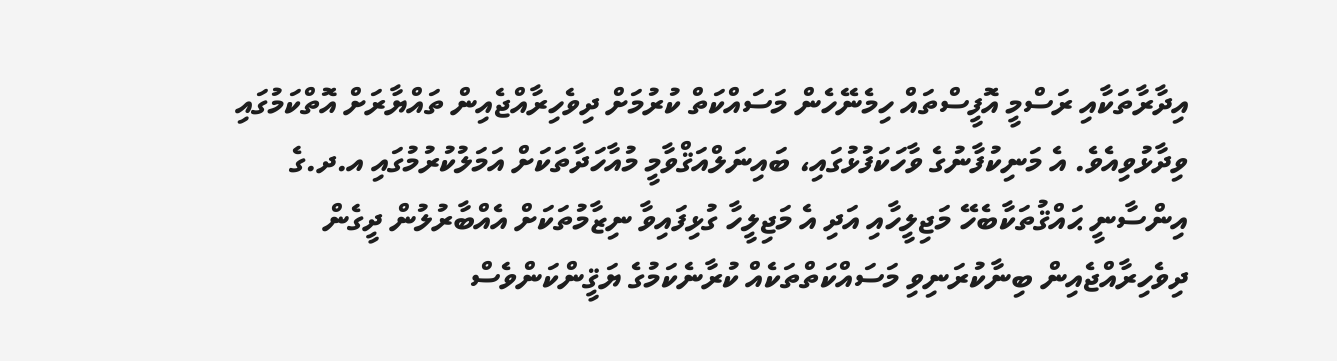އިދާރާތަކާއި ރަސްމީ އޮފީސްތައް ހިމެނޭހެން މަސައްކަތް ކުރުމަށް ދިވެހިރާއްޖެއިން ތައްޔާރަށް އޮތްކަމުގައި ވިދާޅުވިއެވެ. އެ މަނިކުފާނުގެ ވާހަކަފުޅުގައި، ބައިނަލްއަޤްވާމީ މުއާހަދާތަކަށް އަމަލުކުރުމުގައި އ.ދ.ގެ އިންސާނީ ޙައްޤުތަކާބެހޭ މަޖިލީހާއި އަދި އެ މަޖިލީހާ ގުޅިފައިވާ ނިޒާމުތަކަށް އެއްބާރުލުން ދީގެން ދިވެހިރާއްޖެއިން ބިނާކުރަނިވި މަސައްކަތްތަކެއް ކުރާނެކަމުގެ ޔަޤީންކަންވެސް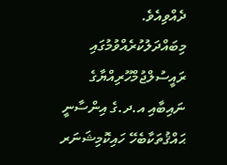ދެއްވިއެވެ.
މިބައްދަލުކުރެއްވުމުގައި ރައީސުލްޖުމްހޫރިއްޔާގެ ނައިބާއި އ.ދ.ގެ އިންސާނީ ޙައްޤުތަކާބެހޭ ހައިކޮމިޝަނަރ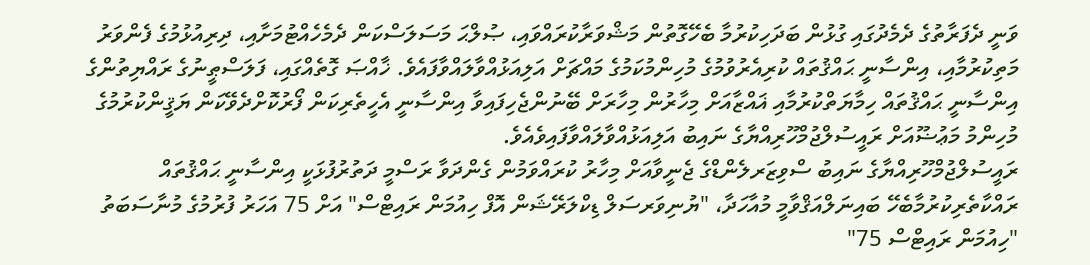ވަނީ ދެފަރާތުގެ ދެމެދުގައި ގުޅުން ބަދަހިކުރުމާ ބެހޭގޮތުން މަޝްވަރާކުރައްވައި، ޞުލްޙަ މަސަލަސްކަން ދެމެހެއްޓުމަށާއި، ދިރިއުޅުމުގެ ފެންވަރު މަތިކުރުމާއި، އިންސާނީ ޙައްޤުތައް ކުރިއެރުވުމުގެ މުހިންމުކަމުގެ މައްޗަށް އަލިއަޅުއްވާލައްވާފައެވެ. ޚާއްޞަ ގޮތެއްގައި، ފަލަސްޠީނުގެ ރައްޔިތުންގެ އިންސާނީ ޙައްޤުތައް ހިމާޔަތްކުރުމާއި ޣައްޒާއަށް މިހާރުން މިހާރަށް ބޭނުންޖެހިފައިވާ އިންސާނީ އެހީތެރިކަން ފޯރުކޮށްދެވޭކަން ޔަޤީންކުރުމުގެ މުހިންމު މަޢުޟޫއަށް ރައީސުލްޖުމްހޫރިއްޔާގެ ނައިބު އަލިއަޅުއްވާލައްވާފައިވެއެވެ.
ރައީސުލްޖުމްހޫރިއްޔާގެ ނައިބު ސްވިޒަރލެންޑްގެ ޖެނީވާއަށް މިހާރު ކުރައްވަމުން ގެންދަވާ ރަސްމީ ދަތުރުފުޅަކީ އިންސާނީ ޙައްޤުތައް ރައްކާތެރިކުރުމާބެހޭ ބައިނަލްއަޤްވާމީ މުއާހަދާ، "ޔުނިވަރސަލް ޑިކްލަރޭޝަން އޮފް ހިއުމަން ރައިޓްސް" އަށް 75 އަހަރު ފުރުމުގެ މުނާސަބަތު "ހިއުމަން ރައިޓްސް 75"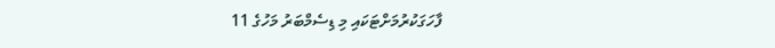ފާހަގަކުރުމަށްޓަކައި މި ޑިސެމްބަރު މަހުގެ 11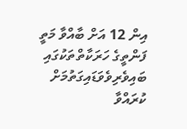އިން 12 އަށް ބާއްވާ މަތީ ފަންތީގެ ހަރަކާތްތަކުގައި ބައިވެރިވެވަޑައިގަތުމަށް ކުރައްވާ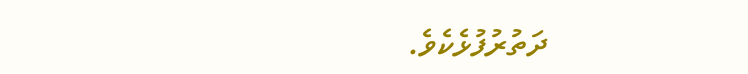ދަތުރުފުޅެކެވެ.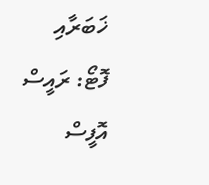ޚަބަރާއި ފޮޓޯ: ރައީސް އޮފީސް